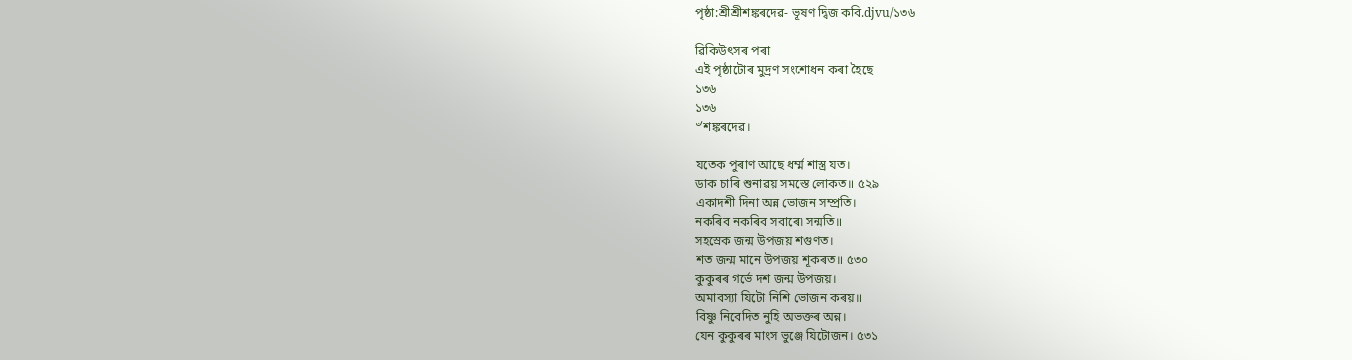পৃষ্ঠা:শ্ৰীশ্ৰীশঙ্কৰদেৱ- ভূষণ দ্বিজ কবি.djvu/১৩৬

ৱিকিউৎসৰ পৰা
এই পৃষ্ঠাটোৰ মুদ্ৰণ সংশোধন কৰা হৈছে
১৩৬
১৩৬
৺শঙ্কৰদেৱ।

যতেক পুৰাণ আছে ধৰ্ম্ম শাস্ত্ৰ যত।
ডাক চাৰি শুনাৱয় সমস্তে লোকত॥ ৫২৯
একাদশী দিনা অন্ন ভোজন সম্প্ৰতি।
নকৰিব নকৰিব সবাৰে৷ সন্মতি॥
সহস্ৰেক জন্ম উপজয় শগুণত।
শত জন্ম মানে উপজয় শূকৰত॥ ৫৩০
কুকুৰৰ গৰ্ভে দশ জন্ম উপজয়।
অমাবস্যা যিটো নিশি ভোজন কৰয়॥
বিষ্ণু নিবেদিত নুহি অভক্তৰ অন্ন।
যেন কুকুৰৰ মাংস ভুঞ্জে যিটোজন। ৫৩১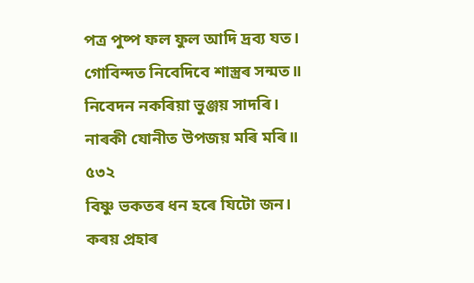পত্ৰ পুষ্প ফল ফুল আদি দ্ৰব্য যত।
গোবিন্দত নিবেদিবে শাস্ত্ৰৰ সন্মত॥
নিবেদন নকৰিয়া ভুঞ্জয় সাদৰি।
নাৰকী যোনীত উপজয় মৰি মৰি॥ ৫৩২
বিষ্ণু ভকতৰ ধন হৰে যিটো জন।
কৰয় প্ৰহাৰ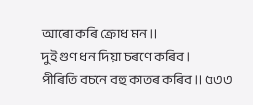আৰো কৰি ক্ৰোধ মন॥
দুই গুণ ধন দিয়া চৰণে কৰিব।
পীৰিতি বচনে বহু কাতৰ কৰিব॥ ৫৩৩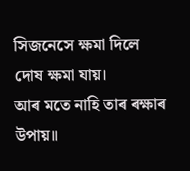সিজনেসে ক্ষমা দিলে দোষ ক্ষমা যায়।
আৰ মতে নাহি তাৰ ৰক্ষাৰ উপায়॥